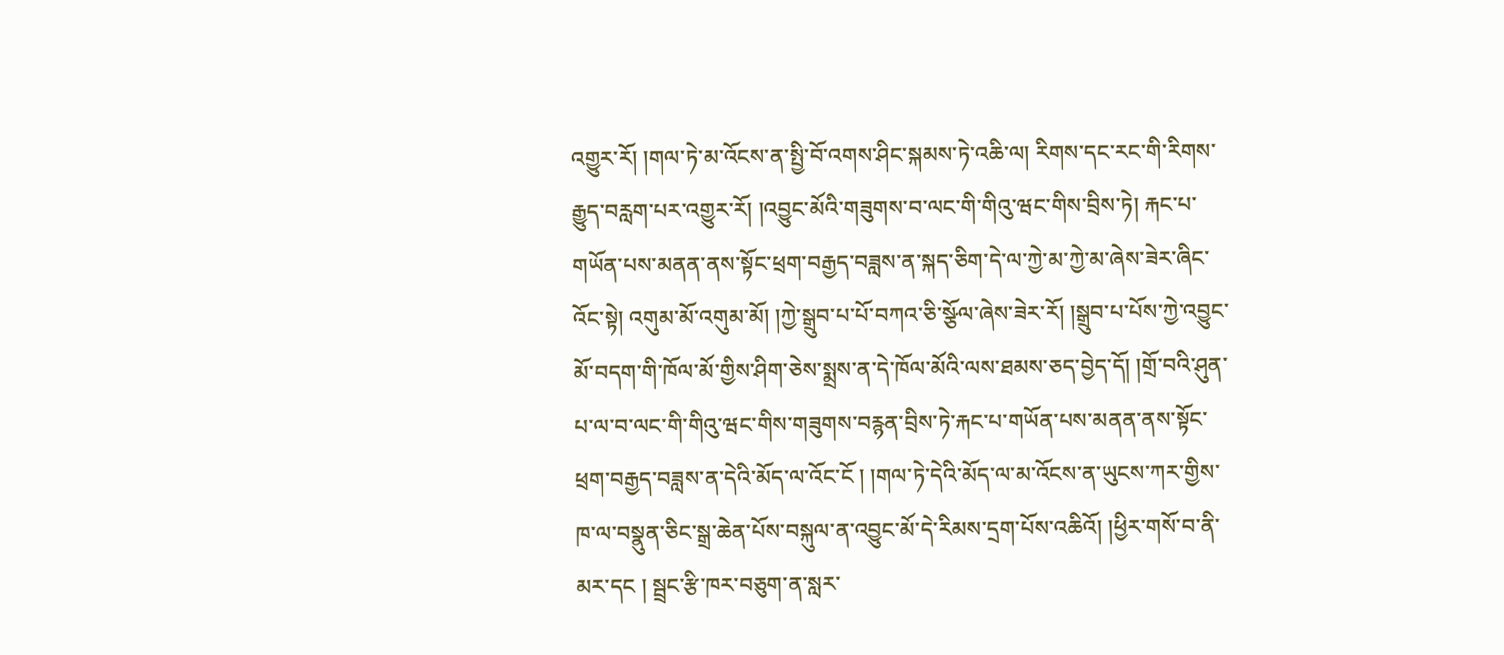འགྱུར་རོ། །གལ་ཏེ་མ་འོངས་ན་སྤྱི་བོ་འགས་ཤིང་སྐམས་ཏེ་འཆི་ལ། རིགས་དང་རང་གི་རིགས་རྒྱུད་བརླག་པར་འགྱུར་རོ། །འབྱུང་མོའི་གཟུགས་བ་ལང་གི་གིའུ་ཝང་གིས་བྲིས་ཏེ། རྐང་པ་གཡོན་པས་མནན་ནས་སྟོང་ཕྲག་བརྒྱད་བཟླས་ན་སྐད་ཅིག་དེ་ལ་ཀྱེ་མ་ཀྱེ་མ་ཞེས་ཟེར་ཞིང་འོང་སྟེ། འགུམ་མོ་འགུམ་མོ། །ཀྱེ་སྒྲུབ་པ་པོ་བཀའ་ཅི་སྩོལ་ཞེས་ཟེར་རོ། །སྒྲུབ་པ་པོས་ཀྱེ་འབྱུང་མོ་བདག་གི་ཁོལ་མོ་གྱིས་ཤིག་ཅེས་སྨྲས་ན་དེ་ཁོལ་མོའི་ལས་ཐམས་ཅད་བྱེད་དོ། །གྲོ་བའི་ཤུན་པ་ལ་བ་ལང་གི་གིའུ་ཝང་གིས་གཟུགས་བརྙན་བྲིས་ཏེ་རྐང་པ་གཡོན་པས་མནན་ནས་སྟོང་ཕྲག་བརྒྱད་བཟླས་ན་དེའི་མོད་ལ་འོང་ངོ ། །གལ་ཏེ་དེའི་མོད་ལ་མ་འོངས་ན་ཡུངས་ཀར་གྱིས་ཁ་ལ་བསྣུན་ཅིང་སྒྲ་ཆེན་པོས་བསྐུལ་ན་འབྱུང་མོ་དེ་རིམས་དྲག་པོས་འཆིའོ། །ཕྱིར་གསོ་བ་ནི་མར་དང ། སྦྲང་རྩི་ཁར་བཅུག་ན་སླར་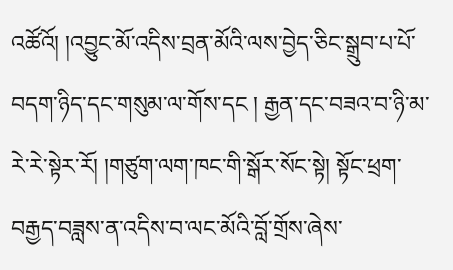འཚོའོ། །འབྱུང་མོ་འདིས་བྲན་མོའི་ལས་བྱེད་ཅིང་སྒྲུབ་པ་པོ་བདག་ཉིད་དང་གསུམ་ལ་གོས་དང ། རྒྱན་དང་བཟའ་བ་ཉི་མ་རེ་རེ་སྟེར་རོ། །གཙུག་ལག་ཁང་གི་སྒོར་སོང་སྟེ། སྟོང་ཕྲག་བརྒྱད་བཟླས་ན་འདིས་བ་ལང་མོའི་བློ་གྲོས་ཞེས་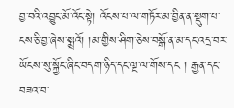བྱ་བའི་འབྱུང་མོ་འོང་སྟེ། འོངས་པ་ལ་གཏོར་མ་བྱིན་ན་སྡུག་པ་ངས་ཅི་བྱ་ཞེས་སྨྲའོ། །མ་གྱིས་ཤིག་ཅེས་བསྒོ་ན་མ་དང་འདྲ་བར་ཡོངས་སུ་སྐྱོང་ཞིང་བདག་ཉིད་དང་ལྔ་ལ་གོས་དང ། རྒྱན་དང་བཟའ་བ་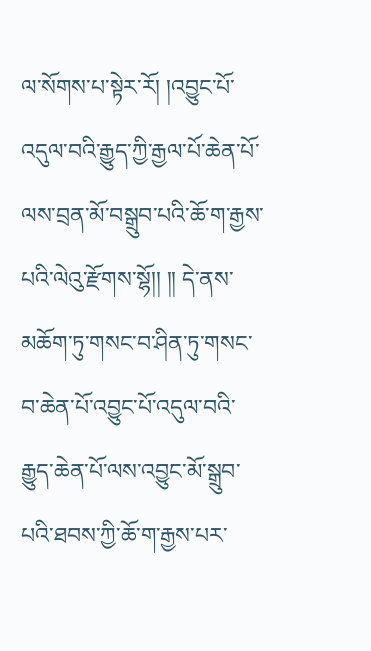ལ་སོགས་པ་སྟེར་རོ། །འབྱུང་པོ་འདུལ་བའི་རྒྱུད་ཀྱི་རྒྱལ་པོ་ཆེན་པོ་ལས་བྲན་མོ་བསྒྲུབ་པའི་ཆོ་ག་རྒྱས་པའི་ལེའུ་རྫོགས་སྷོ།། །། དེ་ནས་མཆོག་ཏུ་གསང་བ་ཤིན་ཏུ་གསང་བ་ཆེན་པོ་འབྱུང་པོ་འདུལ་བའི་རྒྱུད་ཆེན་པོ་ལས་འབྱུང་མོ་སྒྲུབ་པའི་ཐབས་ཀྱི་ཆོ་ག་རྒྱས་པར་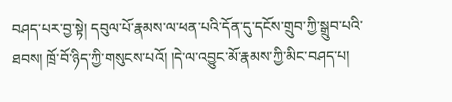བཤད་པར་བྱ་སྟེ། དབུལ་པོ་རྣམས་ལ་ཕན་པའི་དོན་དུ་དངོས་གྲུབ་ཀྱི་སྒྲུབ་པའི་ཐབས། ཁྲོ་བོ་ཉིད་ཀྱི་གསུངས་པའོ། །དེ་ལ་འབྱུང་མོ་རྣམས་ཀྱི་མིང་བཤད་པ།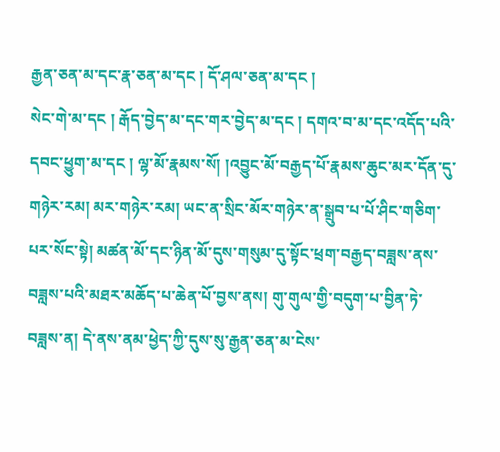རྒྱན་ཅན་མ་དང་རྣ་ཅན་མ་དང ། དོ་ཤལ་ཅན་མ་དང །
སེང་གེ་མ་དང ། རྒོད་བྱེད་མ་དང་གར་བྱེད་མ་དང ། དགའ་བ་མ་དང་འདོད་པའི་དབང་ཕྱུག་མ་དང ། ལྷ་མོ་རྣམས་སོ། །འབྱུང་མོ་བརྒྱད་པོ་རྣམས་ཆུང་མར་དོན་དུ་གཉེར་རམ། མར་གཉེར་རམ། ཡང་ན་སྲིང་མོར་གཉེར་ན་སྒྲུབ་པ་པོ་ཤིང་གཅིག་པར་སོང་སྟེ། མཚན་མོ་དང་ཉིན་མོ་དུས་གསུམ་དུ་སྟོང་ཕྲག་བརྒྱད་བཟླས་ནས་བཟླས་པའི་མཐར་མཆོད་པ་ཆེན་པོ་བྱས་ནས། གུ་གུལ་གྱི་བདུག་པ་བྱིན་ཏེ་བཟླས་ན། དེ་ནས་ནམ་ཕྱེད་ཀྱི་དུས་སུ་རྒྱན་ཅན་མ་ངེས་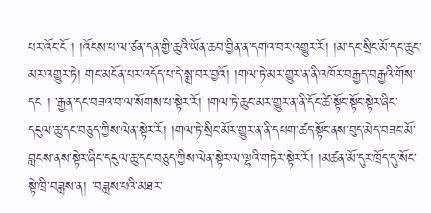པར་འོང་ངོ ། །འོངས་པ་ལ་ཙན་དན་གྱི་ཆུའི་ཡོན་ཆབ་བྱིན་ན་དགའ་བར་འགྱུར་རོ། །མ་དང་སྲིང་མོ་དང་ཆུང་མར་འགྱུར་ཏེ། གང་མངོན་པར་འདོད་པ་དེ་སྨྲ་བར་བྱའོ། །གལ་ཏེ་མར་གྱུར་ན་ནི་འཁོར་བརྒྱད་བརྒྱའི་གོས་དང ། ་རྒྱན་དང་བཟའ་བ་ལ་སོགས་པ་སྟེར་རོ། །གལ་ཏེ་ཆུང་མར་གྱུར་ན་ནི་དོང་ཚེ་སྟོང་སྟོང་སྟེར་ཞིང་དངུལ་ཆུ་དང་བཅུད་ཀྱིས་ལེན་སྟེར་རོ། །གལ་ཏེ་སྲིང་མོར་གྱུར་ན་ནི་དཔག་ཚད་སྟོང་ནས་བུད་མེད་བཟང་མོ་བླངས་ནས་སྟེར་ཞིང་དངུལ་ཆུ་དང་བཅུད་ཀྱིས་ལེན་སྟེར་ལ་ལྷའི་གཏེར་སྟེར་རོ། །མཚན་མོ་དུར་ཁྲོད་དུ་སོང་སྟེ་ཁྲི་བཟླས་ན། ་བཟླས་པའི་མཐར་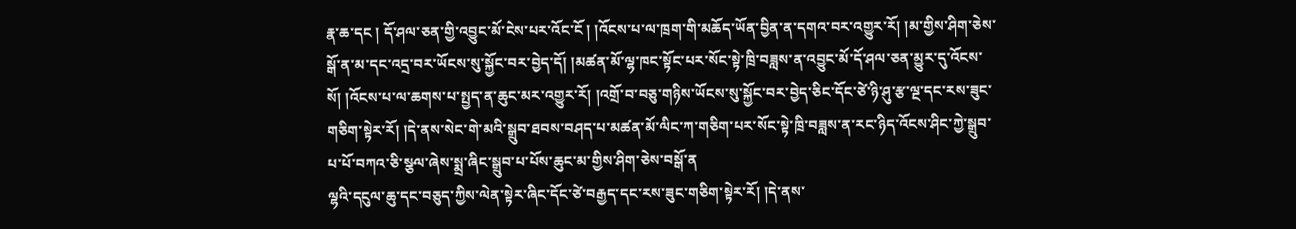རྣ་ཆ་དང ། དོ་ཤལ་ཅན་གྱི་འབྱུང་མོ་ངེས་པར་འོང་ངོ ། །འོངས་པ་ལ་ཁྲག་གི་མཆོད་ཡོན་བྱིན་ན་དགའ་བར་འགྱུར་རོ། །མ་གྱིས་ཤིག་ཅེས་སྒོ་ན་མ་དང་འདྲ་བར་ཡོངས་སུ་སྐྱོང་བར་བྱེད་དོ། །མཚན་མོ་ལྷ་ཁང་སྟོང་པར་སོང་སྟེ་ཁྲི་བཟླས་ན་འབྱུང་མོ་དོ་ཤལ་ཅན་མྱུར་དུ་འོངས་སོ། །འོངས་པ་ལ་ཆགས་པ་སྤྱད་ན་ཆུང་མར་འགྱུར་རོ། །འགྲོ་བ་བཅུ་གཉིས་ཡོངས་སུ་སྐྱོང་བར་བྱེད་ཅིང་དོང་ཙེ་ཉི་ཤུ་རྩ་ལྔ་དང་རས་ཟུང་གཅིག་སྟེར་རོ། །དེ་ནས་སེང་གེ་མའི་སྒྲུབ་ཐབས་བཤད་པ་མཚན་མོ་ལིང་ཀ་གཅིག་པར་སོང་སྟེ་ཁྲི་བཟླས་ན་རང་ཉིད་འོངས་ཤིང་ཀྱེ་སྒྲུབ་པ་པོ་བཀའ་ཅི་སྩལ་ཞེས་སྨྲ་ཞིང་སྒྲུབ་པ་པོས་ཆུང་མ་གྱིས་ཤིག་ཅེས་བསྒོ་ན
ལྷའི་དངུལ་ཆུ་དང་བཅུད་ཀྱིས་ལེན་སྟེར་ཞིང་དོང་ཙེ་བརྒྱད་དང་རས་ཟུང་གཅིག་སྟེར་རོ། །དེ་ནས་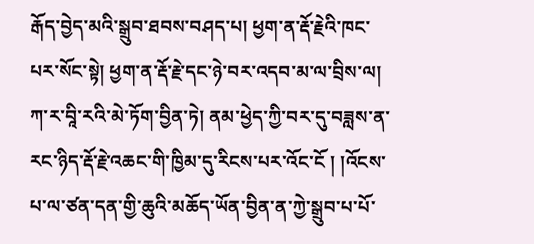རྒོད་བྱེད་མའི་སྒྲུབ་ཐབས་བཤད་པ། ཕྱག་ན་རྡོ་རྗེའི་ཁང་པར་སོང་སྟེ། ཕྱག་ན་རྡོ་རྗེ་དང་ཉེ་བར་འདབ་མ་ལ་བྲིས་ལ། ཀ་ར་བཱི་རའི་མེ་ཏོག་བྱིན་ཏེ། ནམ་ཕྱེད་ཀྱི་བར་དུ་བཟླས་ན་རང་ཉིད་རྡོ་རྗེ་འཆང་གི་ཁྱིམ་དུ་རིངས་པར་འོང་ངོ ། །འོངས་པ་ལ་ཙན་དན་གྱི་ཆུའི་མཆོད་ཡོན་བྱིན་ན་ཀྱེ་སྒྲུབ་པ་པོ་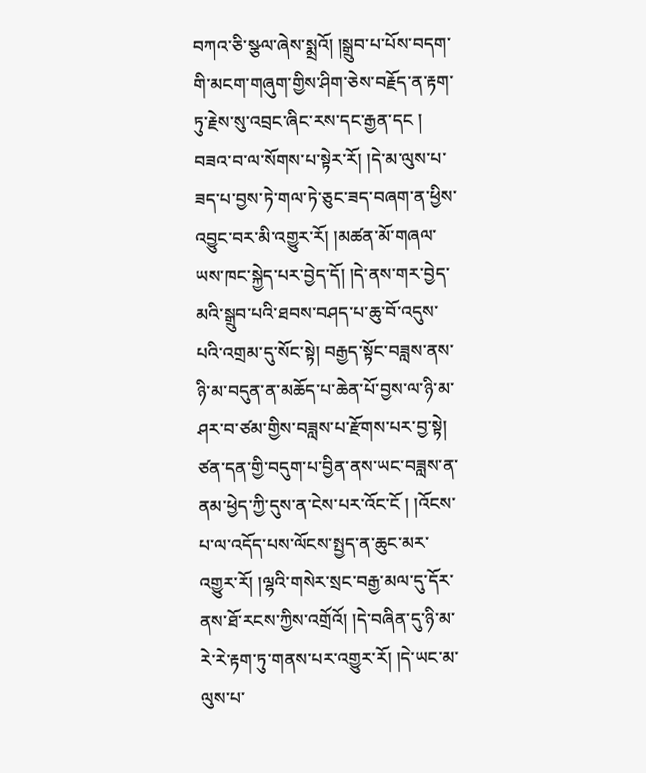བཀའ་ཅི་སྩལ་ཞེས་སྨྲའོ། །སྒྲུབ་པ་པོས་བདག་གི་མངག་གཞུག་གྱིས་ཤིག་ཅེས་བརྗོད་ན་རྟག་ཏུ་རྗེས་སུ་འབྲང་ཞིང་རས་དང་རྒྱན་དང ། བཟའ་བ་ལ་སོགས་པ་སྟེར་རོ། །དེ་མ་ལུས་པ་ཟད་པ་བྱས་ཏེ་གལ་ཏེ་ཅུང་ཟད་བཞག་ན་ཕྱིས་འབྱུང་བར་མི་འགྱུར་རོ། །མཚན་མོ་གཞལ་ཡས་ཁང་སྐྱེད་པར་བྱེད་དོ། །དེ་ནས་གར་བྱེད་མའི་སྒྲུབ་པའི་ཐབས་བཤད་པ་ཆུ་བོ་འདུས་པའི་འགྲམ་དུ་སོང་སྟེ། བརྒྱད་སྟོང་བཟླས་ནས་ཉི་མ་བདུན་ན་མཆོད་པ་ཆེན་པོ་བྱས་ལ་ཉི་མ་ཤར་བ་ཙམ་གྱིས་བཟླས་པ་རྫོགས་པར་བྱ་སྟེ། ཙན་དན་གྱི་བདུག་པ་བྱིན་ནས་ཡང་བཟླས་ན་ནམ་ཕྱེད་ཀྱི་དུས་ན་ངེས་པར་འོང་ངོ ། །འོངས་པ་ལ་འདོད་པས་ལོངས་སྤྱད་ན་ཆུང་མར་འགྱུར་རོ། །ལྷའི་གསེར་སྲང་བརྒྱ་མལ་དུ་དོར་ནས་ཐོ་རངས་ཀྱིས་འགྲོའོ། །དེ་བཞིན་དུ་ཉི་མ་རེ་རེ་རྟག་ཏུ་གནས་པར་འགྱུར་རོ། །དེ་ཡང་མ་ལུས་པ་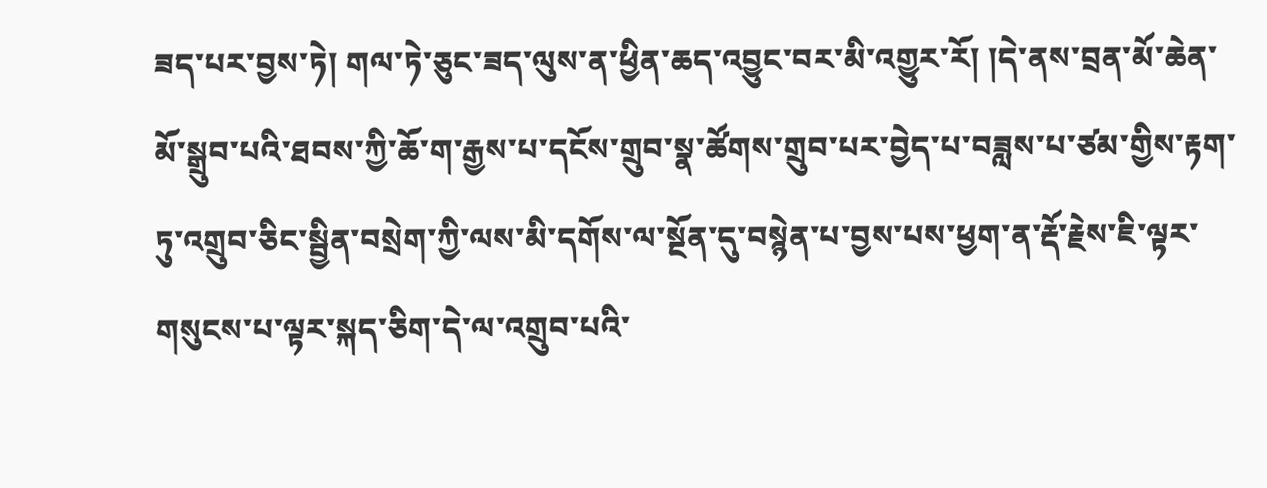ཟད་པར་བྱས་ཏེ། གལ་ཏེ་ཅུང་ཟད་ལུས་ན་ཕྱིན་ཆད་འབྱུང་བར་མི་འགྱུར་རོ། །དེ་ནས་བྲན་མོ་ཆེན་མོ་སྒྲུབ་པའི་ཐབས་ཀྱི་ཆོ་ག་རྒྱས་པ་དངོས་གྲུབ་སྣ་ཚོགས་གྲུབ་པར་བྱེད་པ་བཟླས་པ་ཙམ་གྱིས་རྟག་ཏུ་འགྲུབ་ཅིང་སྦྱིན་བསྲེག་ཀྱི་ལས་མི་དགོས་ལ་སྔོན་དུ་བསྙེན་པ་བྱས་པས་ཕྱག་ན་རྡོ་རྗེས་ཇི་ལྟར་གསུངས་པ་ལྟར་སྐད་ཅིག་དེ་ལ་འགྲུབ་པའི་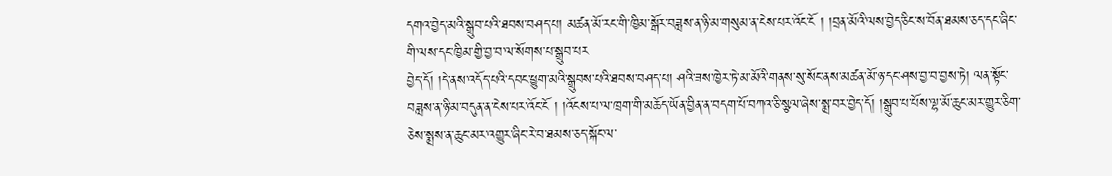དགའ་བྱེད་མའི་སྒྲུབ་པའི་ཐབས་བཤད་པ། མཚན་མོ་རང་གི་ཁྱིམ་སྒོར་བཟླས་ན་ཉི་མ་གསུམ་ན་ངེས་པར་འོང་ངོ ། །བྲན་མོའི་ལས་བྱེད་ཅིང་ས་བོན་ཐམས་ཅད་དང་ཞིང་གི་ལས་དང་ཁྱིམ་གྱི་བྱ་བ་ལ་སོགས་པ་སྒྲུབ་པར
བྱེད་དོ། །དེ་ནས་འདོད་པའི་དབང་ཕྱུག་མའི་སྒྲུབས་པའི་ཐབས་བཤད་པ། ཤའི་ཟས་ཁྱེར་ཏེ་མ་མོའི་གནས་སུ་སོང་ནས་མཚན་མོ་ཉ་དང་ཤས་བྱ་བ་བྱས་ཏེ། ལན་སྟོང་བཟླས་ན་ཉི་མ་བདུན་ན་ངེས་པར་འོང་ངོ ། །འོངས་པ་ལ་ཁྲག་གི་མཆོད་ཡོན་བྱིན་ན་བདག་པོ་བཀའ་ཅི་སྩལ་ཞེས་སྨྲ་བར་བྱེད་དོ། །སྒྲུབ་པ་པོས་ལྷ་མོ་ཆུང་མར་གྱུར་ཅིག་ཅེས་སྨྲས་ན་ཆུང་མར་འགྱུར་ཞིང་རེ་བ་ཐམས་ཅད་སྐོང་ལ་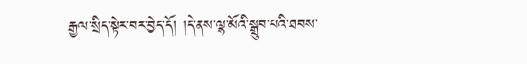རྒྱལ་སྲིད་སྟེར་བར་བྱེད་དོ། །དེ་ནས་ལྷ་མོའི་སྒྲུབ་པའི་ཐབས་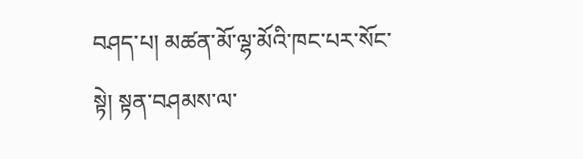བཤད་པ། མཚན་མོ་ལྷ་མོའི་ཁང་པར་སོང་སྟེ། སྟན་བཤམས་ལ་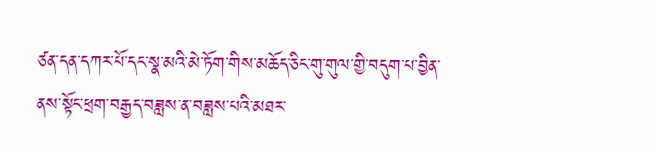ཙན་དན་དཀར་པོ་དང་སྣ་མའི་མེ་ཏོག་གིས་མཆོད་ཅིང་གུ་གུལ་གྱི་བདུག་པ་བྱིན་ནས་སྟོང་ཕྲག་བརྒྱད་བཟླས་ན་བཟླས་པའི་མཐར་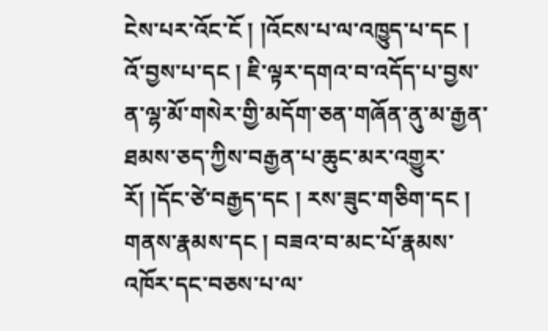ངེས་པར་འོང་ངོ ། །འོངས་པ་ལ་འཁྱུད་པ་དང ། འོ་བྱས་པ་དང ། ཇི་ལྟར་དགའ་བ་འདོད་པ་བྱས་ན་ལྷ་མོ་གསེར་གྱི་མདོག་ཅན་གཞོན་ནུ་མ་རྒྱན་ཐམས་ཅད་ཀྱིས་བརྒྱན་པ་ཆུང་མར་འགྱུར་རོ། །དོང་ཙེ་བརྒྱད་དང ། རས་ཟུང་གཅིག་དང ། གནས་རྣམས་དང ། བཟའ་བ་མང་པོ་རྣམས་འཁོར་དང་བཅས་པ་ལ་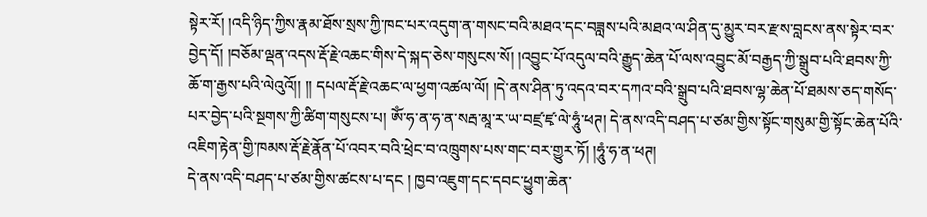སྟེར་རོ། །འདི་ཉིད་ཀྱིས་རྣམ་ཐོས་སྲས་ཀྱི་ཁང་པར་འདུག་ན་གསང་བའི་མཐའ་དང་བཟླས་པའི་མཐའ་ལ་ཤིན་དུ་མྱུར་བར་རྫས་བླངས་ནས་སྟེར་བར་བྱེད་དོ། །བཅོམ་ལྡན་འདས་རྡོ་རྗེ་འཆང་གིས་དེ་སྐད་ཅེས་གསུངས་སོ། །འབྱུང་པོ་འདུལ་བའི་རྒྱུད་ཆེན་པོ་ལས་འབྱུང་མོ་བརྒྱད་ཀྱི་སྒྲུབ་པའི་ཐབས་ཀྱི་ཆོ་ག་རྒྱས་པའི་ལེའུའོ།། །། དཔལ་རྡོ་རྗེ་འཆང་ལ་ཕྱག་འཚལ་ལོ། །དེ་ནས་ཤིན་ཏུ་འདའ་བར་དཀའ་བའི་སྒྲུབ་པའི་ཐབས་ལྷ་ཆེན་པོ་ཐམས་ཅད་གསོད་པར་བྱེད་པའི་སྔགས་ཀྱི་ཚིག་གསུངས་པ། ཨོཾ་ཧ་ན་ཧ་ན་སརྦ་མཱ་ར་ཡ་བཛྲ་ཛྭ་ལེ་ཧཱུཾ་ཕཊ། དེ་ནས་འདི་བཤད་པ་ཙམ་གྱིས་སྟོང་གསུམ་གྱི་སྟོང་ཆེན་པོའི་འཇིག་རྟེན་གྱི་ཁམས་རྡོ་རྗེ་རྣོན་པོ་འབར་བའི་ཕྲེང་བ་འཁྲུགས་པས་གང་བར་གྱུར་ཏོ། །ཧཱུཾ་ཧ་ན་ཕཊ།
དེ་ནས་འདི་བཤད་པ་ཙམ་གྱིས་ཚངས་པ་དང ། ཁྱབ་འཇུག་དང་དབང་ཕྱུག་ཆེན་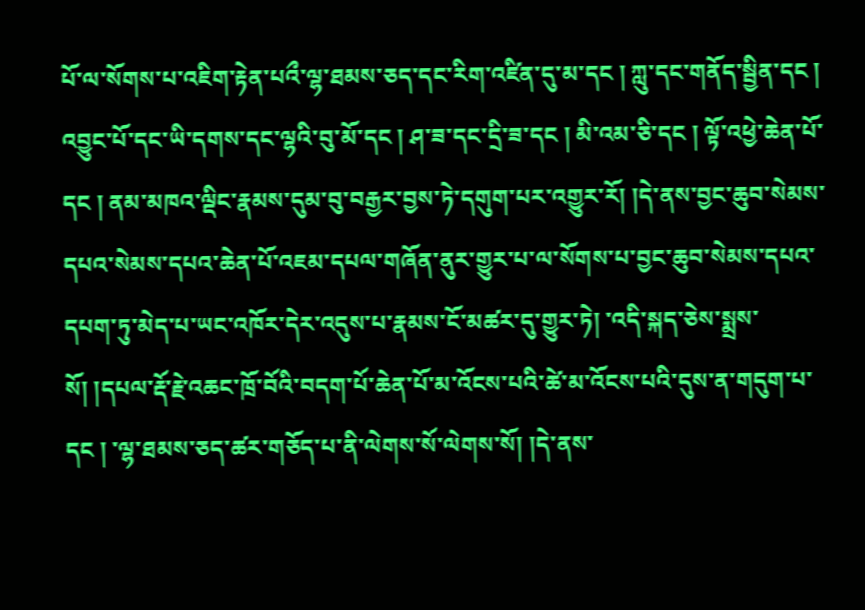པོ་ལ་སོགས་པ་འཇིག་རྟེན་པའྀ་ལྷ་ཐམས་ཅད་དང་རིག་འཛིན་དུ་མ་དང ། ཀླུ་དང་གནོད་སྦྱིན་དང ། འབྱུང་པོ་དང་ཡི་དགས་དང་ལྷའི་བུ་མོ་དང ། ཤ་ཟ་དང་དྲི་ཟ་དང ། མི་འམ་ཅི་དང ། ལྟོ་འཕྱེ་ཆེན་པོ་དང ། ནམ་མཁའ་ལྡིང་རྣམས་དུམ་བུ་བརྒྱར་བྱས་ཏེ་དགུག་པར་འགྱུར་རོ། །དེ་ནས་བྱང་ཆུབ་སེམས་དཔའ་སེམས་དཔའ་ཆེན་པོ་འཇམ་དཔལ་གཞོན་ནུར་གྱུར་པ་ལ་སོགས་པ་བྱང་ཆུབ་སེམས་དཔའ་དཔག་ཏུ་མེད་པ་ཡང་འཁོར་དེར་འདུས་པ་རྣམས་ངོ་མཚར་དུ་གྱུར་ཏེ། ་འདི་སྐད་ཅེས་སྨྲས་སོ། །དཔལ་རྡོ་རྗེ་འཆང་ཁྲོ་བོའི་བདག་པོ་ཆེན་པོ་མ་འོངས་པའི་ཚེ་མ་འོངས་པའི་དུས་ན་གདུག་པ་དང ། ་ལྷ་ཐམས་ཅད་ཚར་གཅོད་པ་ནི་ལེགས་སོ་ལེགས་སོ། །དེ་ནས་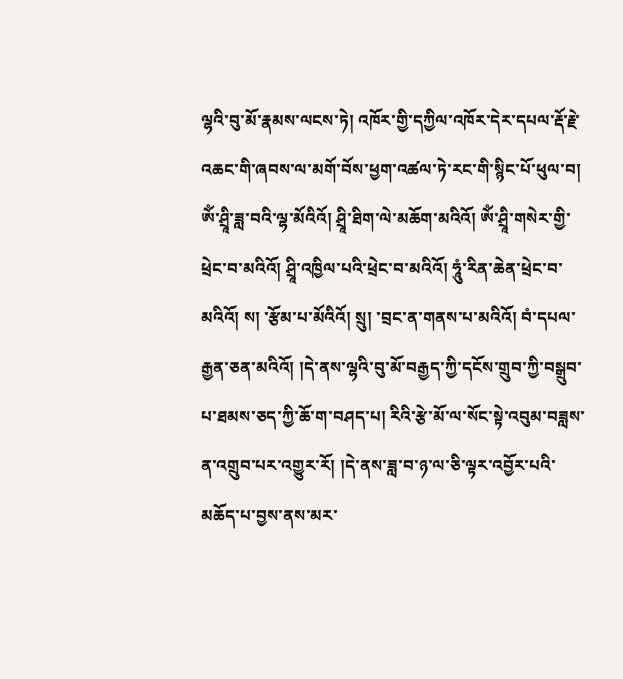ལྷའི་བུ་མོ་རྣམས་ལངས་ཏེ། འཁོར་གྱི་དཀྱིལ་འཁོར་དེར་དཔལ་རྡོ་རྗེ་འཆང་གི་ཞབས་ལ་མགོ་བོས་ཕྱག་འཚལ་ཏེ་རང་གི་སྙིང་པོ་ཕུལ་བ། ཨོཾ་ཤྲཱི་ཟླ་བའི་ལྷ་མོའིའོ། ཤྲཱི་ཐིག་ལེ་མཆོག་མའིའོ། ཨོཾ་ཤྲཱི་གསེར་གྱི་ཕྲེང་བ་མའིའོ། ཤྲཱི་འཁྱིལ་པའི་ཕྲེང་བ་མའིའོ། ཧཱུཾ་རིན་ཆེན་ཕྲེང་བ་མའིའོ། ས། ་རྩོམ་པ་མོའིའོ། སྲུ། ་བྲང་ན་གནས་པ་མའིའོ། བཾ་དཔལ་རྒྱན་ཅན་མའིའོ། །དེ་ནས་ལྷའི་བུ་མོ་བརྒྱད་ཀྱི་དངོས་གྲུབ་ཀྱི་བསྒྲུབ་པ་ཐམས་ཅད་ཀྱི་ཆོ་ག་བཤད་པ། རིའི་རྩེ་མོ་ལ་སོང་སྟེ་འབུམ་བཟླས་ན་འགྲུབ་པར་འགྱུར་རོ། །དེ་ནས་ཟླ་བ་ཉ་ལ་ཅི་ལྟར་འབྱོར་པའི་མཆོད་པ་བྱས་ནས་མར་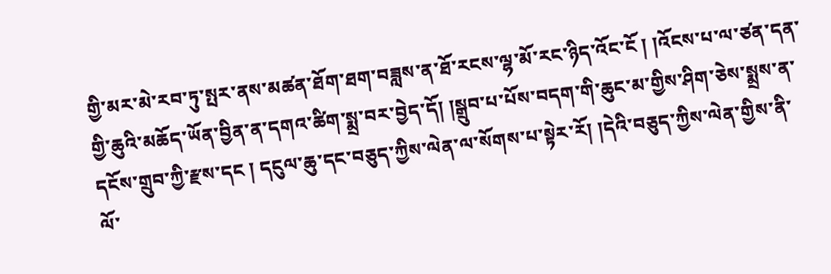གྱི་མར་མེ་རབ་ཏུ་སྤར་ནས་མཚན་ཐོག་ཐག་བཟླས་ན་ཐོ་རངས་ལྷ་མོ་རང་ཉིད་འོང་ངོ ། །འོངས་པ་ལ་ཙན་དན་གྱི་ཆུའི་མཆོད་ཡོན་བྱིན་ན་དགའ་ཚིག་སྨྲ་བར་བྱེད་དོ། །སྒྲུབ་པ་པོས་བདག་གི་ཆུང་མ་གྱིས་ཤིག་ཅེས་སྨྲས་ན་དངོས་གྲུབ་ཀྱི་རྫས་དང ། དངུལ་ཆུ་དང་བཅུད་ཀྱིས་ལེན་ལ་སོགས་པ་སྟེར་རོ། །དེའི་བཅུད་ཀྱིས་ལེན་གྱིས་ནི་ལོ་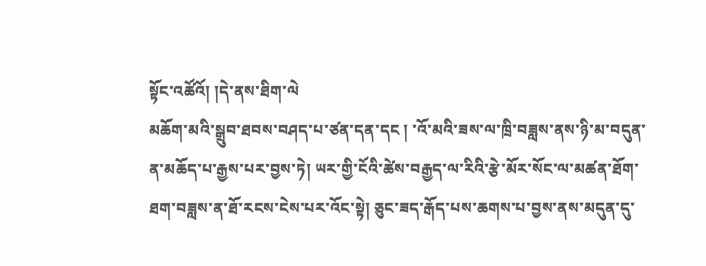སྟོང་འཚོའོ། །དེ་ནས་ཐིག་ལེ
མཆོག་མའི་སྒྲུབ་ཐབས་བཤད་པ་ཙན་དན་དང ། ་འོ་མའི་ཟས་ལ་ཁྲི་བཟླས་ནས་ཉི་མ་བདུན་ན་མཆོད་པ་རྒྱས་པར་བྱས་ཏེ། ཡར་གྱི་ངོའི་ཚེས་བརྒྱད་ལ་རིའི་རྩེ་མོར་སོང་ལ་མཚན་ཐོག་ཐག་བཟླས་ན་ཐོ་རངས་ངེས་པར་འོང་སྟེ། ཅུང་ཟད་རྒོད་པས་ཆགས་པ་བྱས་ནས་མདུན་དུ་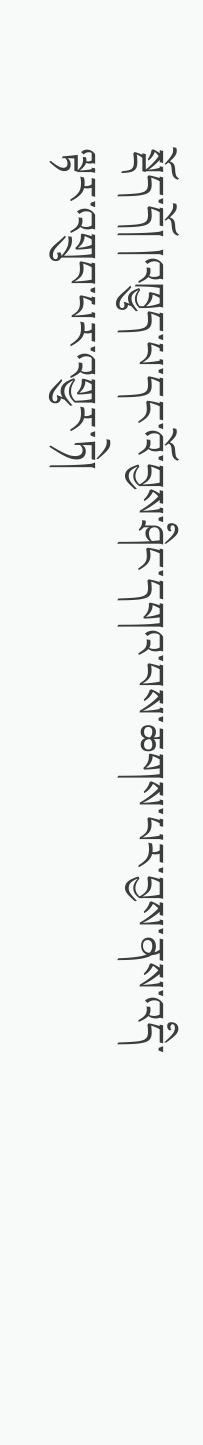སྡོད་དོ། །འཁྱུད་པ་དང་འོ་བྱས་ཤིང་དགའ་བས་ཆགས་པར་བྱས་ནས་འདི་ལྟར་འགྲུབ་པར་འགྱུར་ཏེ།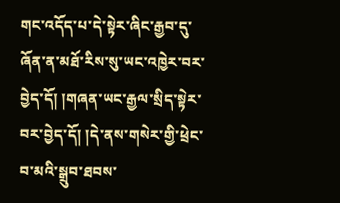གང་འདོད་པ་དེ་སྟེར་ཞིང་རྒྱབ་དུ་ཞོན་ན་མཐོ་རིས་སུ་ཡང་འཁྱེར་བར་བྱེད་དོ། །གཞན་ཡང་རྒྱལ་སྲིད་སྟེར་བར་བྱེད་དོ། །དེ་ནས་གསེར་གྱི་ཕྲེང་བ་མའི་སྒྲུབ་ཐབས་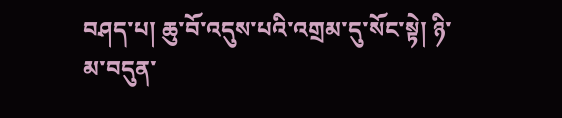བཤད་པ། ཆུ་བོ་འདུས་པའི་འགྲམ་དུ་སོང་སྟེ། ཉི་མ་བདུན་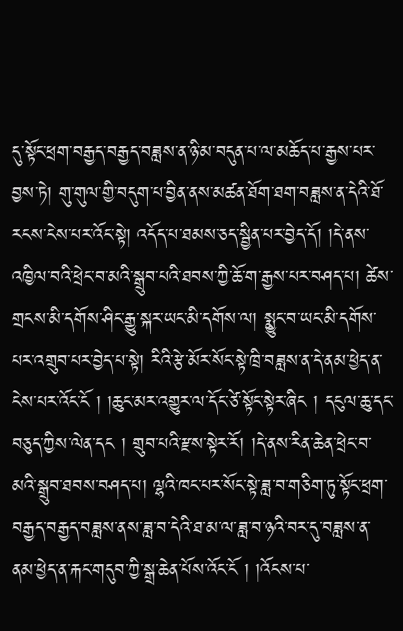དུ་སྟོང་ཕྲག་བརྒྱད་བརྒྱད་བཟླས་ན་ཉི་མ་བདུན་པ་ལ་མཆོད་པ་རྒྱས་པར་བྱས་ཏེ། གུ་གུལ་གྱི་བདུག་པ་བྱིན་ནས་མཚན་ཐོག་ཐག་བཟླས་ན་དེའི་ཐོ་རངས་ངེས་པར་འོང་སྟེ། འདོད་པ་ཐམས་ཅད་སྦྱིན་པར་བྱེད་དོ། །དེ་ནས་འཁྱིལ་བའི་ཕྲེང་བ་མའི་སྒྲུབ་པའི་ཐབས་ཀྱི་ཆོ་ག་རྒྱས་པར་བཤད་པ། ཚེས་གྲངས་མི་དགོས་ཤིང་རྒྱུ་སྐར་ཡང་མི་དགོས་ལ། སྨྱུང་བ་ཡང་མི་དགོས་པར་འགྲུབ་པར་བྱེད་པ་སྟེ། རིའི་རྩེ་མོར་སོང་སྟེ་ཁྲི་བཟླས་ན་དེ་ནམ་ཕྱེད་ན་ངེས་པར་འོང་ངོ ། །ཆུང་མར་འགྱུར་ལ་དོང་ཙེ་སྟོང་སྟེར་ཞིང ། དངུལ་ཆུ་དང་བཅུད་ཀྱིས་ལེན་དང ། གྲུབ་པའི་རྫས་སྟེར་རོ། །དེ་ནས་རིན་ཆེན་ཕྲེང་བ་མའི་སྒྲུབ་ཐབས་བཤད་པ། ལྷའི་ཁང་པར་སོང་སྟེ་ཟླ་བ་གཅིག་ཏུ་སྟོང་ཕྲག་བརྒྱད་བརྒྱད་བཟླས་ནས་ཟླ་བ་དེའི་ཐ་མ་ལ་ཟླ་བ་ཉའི་བར་དུ་བཟླས་ན་ནམ་ཕྱེད་ན་རྐང་གདུབ་ཀྱི་སྒྲ་ཆེན་པོས་འོང་ངོ ། །འོངས་པ་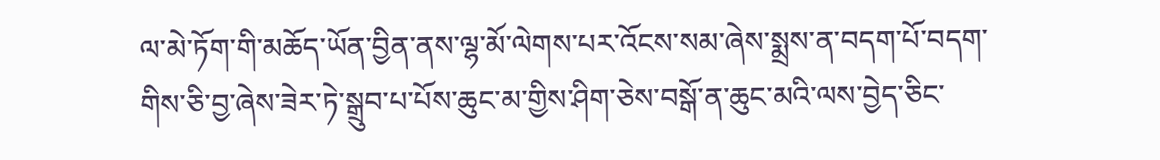ལ་མེ་ཏོག་གི་མཆོད་ཡོན་བྱིན་ནས་ལྷ་མོ་ལེགས་པར་འོངས་སམ་ཞེས་སྨྲས་ན་བདག་པོ་བདག་གིས་ཅི་བྱ་ཞེས་ཟེར་ཏེ་སྒྲུབ་པ་པོས་ཆུང་མ་གྱིས་ཤིག་ཅེས་བསྒོ་ན་ཆུང་མའི་ལས་བྱེད་ཅིང་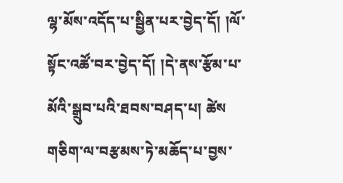ལྷ་མོས་འདོད་པ་སྦྱིན་པར་བྱེད་དོ། །ལོ་སྟོང་འཚོ་བར་བྱེད་དོ། །དེ་ནས་རྩོམ་པ་མོའི་སྒྲུབ་པའི་ཐབས་བཤད་པ། ཚེས
གཅིག་ལ་བརྩམས་ཏེ་མཆོད་པ་བྱས་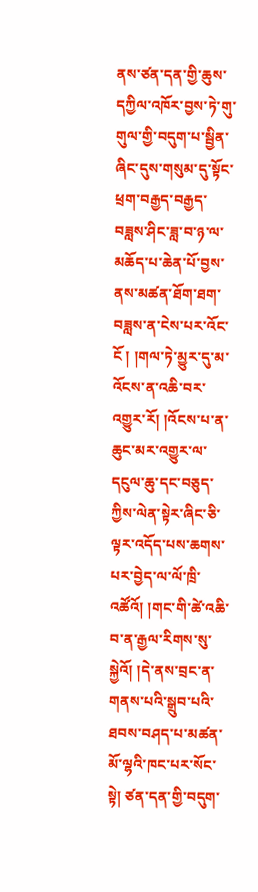ནས་ཙན་དན་གྱི་ཆུས་དཀྱིལ་འཁོར་བྱས་ཏེ་གུ་གུལ་གྱི་བདུག་པ་སྦྱིན་ཞིང་དུས་གསུམ་དུ་སྟོང་ཕྲག་བརྒྱད་བརྒྱད་བཟླས་ཤིང་ཟླ་བ་ཉ་ལ་མཆོད་པ་ཆེན་པོ་བྱས་ནས་མཚན་ཐོག་ཐག་བཟླས་ན་ངེས་པར་འོང་ངོ ། །གལ་ཏེ་མྱུར་དུ་མ་འོངས་ན་འཆི་བར་འགྱུར་རོ། །འོངས་པ་ན་ཆུང་མར་འགྱུར་ལ་དངུལ་ཆུ་དང་བཅུད་ཀྱིས་ལེན་སྟེར་ཞིང་ཅི་ལྟར་འདོད་པས་ཆགས་པར་བྱེད་ལ་ལོ་ཁྲི་འཚོའོ། །གང་གི་ཚེ་འཆི་བ་ན་རྒྱལ་རིགས་སུ་སྐྱེའོ། །དེ་ནས་བྲང་ན་གནས་པའི་སྒྲུབ་པའི་ཐབས་བཤད་པ་མཚན་མོ་ལྷའི་ཁང་པར་སོང་སྟེ། ཙན་དན་གྱི་བདུག་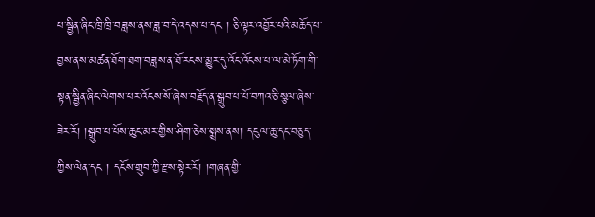པ་སྦྱིན་ཞིང་ཁྲི་ཁྲི་བཟླས་ནས་ཟླ་བ་དེ་འདས་པ་དང ། ཅི་ལྟར་འབྱོར་པའི་མཆོད་པ་བྱས་ནས་མཚན་ཐོག་ཐག་བཟླས་ན་ཐོ་རངས་མྱུར་དུ་འོང་འོངས་པ་ལ་མེ་ཏོག་གི་སྟན་སྦྱིན་ཞིང་ལེགས་པར་འོངས་སོ་ཞེས་བརྗོད་ན་སྒྲུབ་པ་པོ་བཀའ་ཅི་སྩལ་ཞེས་ཟེར་རོ། །སྒྲུབ་པ་པོས་ཆུང་མར་གྱིས་ཤིག་ཅེས་སྨྲས་ནས། དངུལ་ཆུ་དང་བཅུད་ཀྱིས་ལེན་དང ། དངོས་གྲུབ་ཀྱི་རྫས་སྟེར་རོ། །གཞན་གྱི་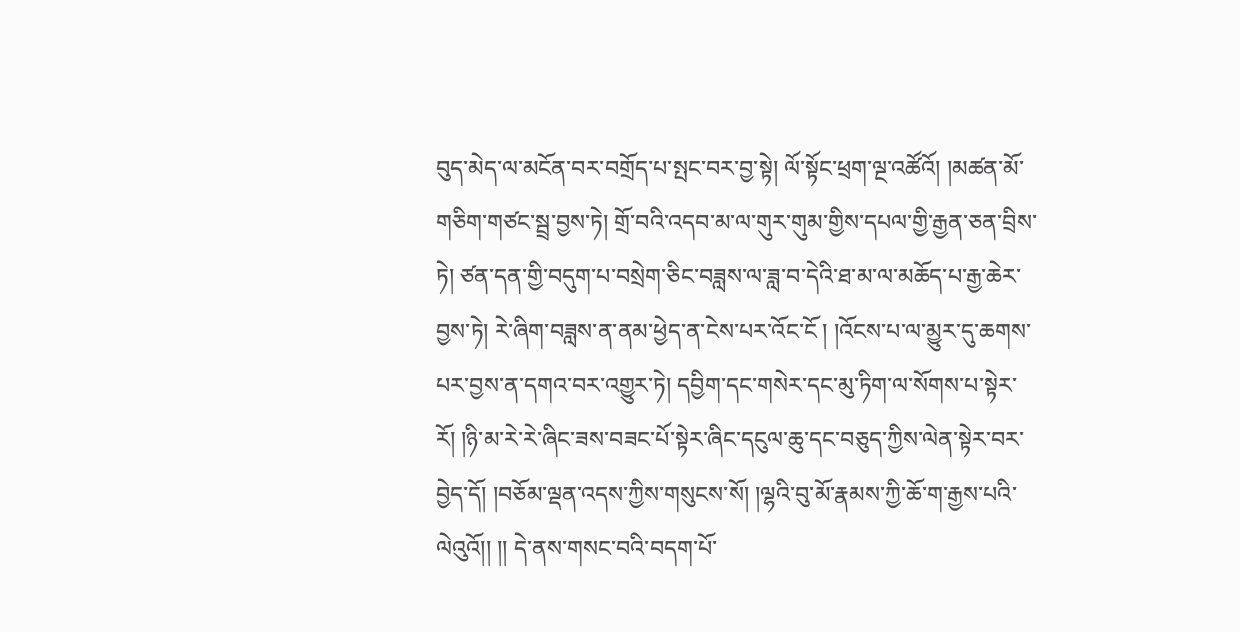བུད་མེད་ལ་མངོན་བར་བགྲོད་པ་སྤང་བར་བྱ་སྟེ། ལོ་སྟོང་ཕྲག་ལྔ་འཚོའོ། །མཚན་མོ་གཅིག་གཙང་སྦྲ་བྱས་ཏེ། གྲོ་བའི་འདབ་མ་ལ་གུར་གུམ་གྱིས་དཔལ་གྱི་རྒྱན་ཅན་བྲིས་ཏེ། ཙན་དན་གྱི་བདུག་པ་བསྲེག་ཅིང་བཟླས་ལ་ཟླ་བ་དེའི་ཐ་མ་ལ་མཆོད་པ་རྒྱ་ཆེར་བྱས་ཏེ། རེ་ཞིག་བཟླས་ན་ནམ་ཕྱེད་ན་ངེས་པར་འོང་ངོ ། །འོངས་པ་ལ་མྱུར་དུ་ཆགས་པར་བྱས་ན་དགའ་བར་འགྱུར་ཏེ། དབྱིག་དང་གསེར་དང་མུ་ཏིག་ལ་སོགས་པ་སྟེར་རོ། །ཉི་མ་རེ་རེ་ཞིང་ཟས་བཟང་པོ་སྟེར་ཞིང་དངུལ་ཆུ་དང་བཅུད་ཀྱིས་ལེན་སྟེར་བར་བྱེད་དོ། །བཅོམ་ལྡན་འདས་ཀྱིས་གསུངས་སོ། །ལྷའི་བུ་མོ་རྣམས་ཀྱི་ཆོ་ག་རྒྱས་པའི་ལེའུའོ།། །། དེ་ནས་གསང་བའི་བདག་པོ་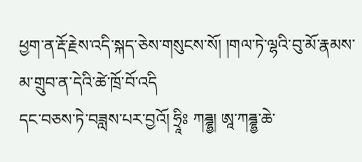ཕྱག་ན་རྡོ་རྗེས་འདི་སྐད་ཅེས་གསུངས་སོ། །གལ་ཏེ་ལྷའི་བུ་མོ་རྣམས་མ་གྲུབ་ན་དེའི་ཚེ་ཁྲོ་བོ་འདི
དང་བཅས་ཏེ་བཟླས་པར་བྱའོ། ཧྲཱིཿ ཀཌྜྷྱ། ཨཱ་ཀཌྜྷྱ་ཆེ་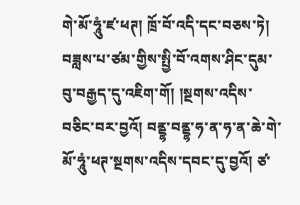གེ་མོ་ཧཱུཾ་ཛ་ཕཊ། ཁྲོ་བོ་འདི་དང་བཅས་ཏེ། བཟླས་པ་ཙམ་གྱིས་སྤྱི་བོ་འགས་ཤིང་དུམ་བུ་བརྒྱད་དུ་འཇིག་གོ། །སྔགས་འདིས་བཅིང་བར་བྱའོ། བནྡྷ་བནྡྷ་ཧ་ན་ཧ་ན་ཆེ་གེ་མོ་ཧཱུཾ་ཕཊ་སྔགས་འདིས་དབང་དུ་བྱའོ། ཙ་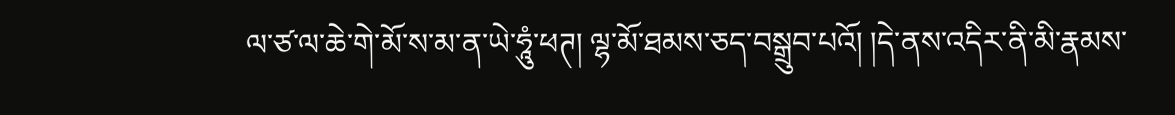ལ་ཙ་ལ་ཆེ་གེ་མོ་ས་མ་ན་ཡེ་ཧཱུཾ་ཕཊ། ལྷ་མོ་ཐམས་ཅད་བསྒྲུབ་པའོ། །དེ་ནས་འདིར་ནི་མི་རྣམས་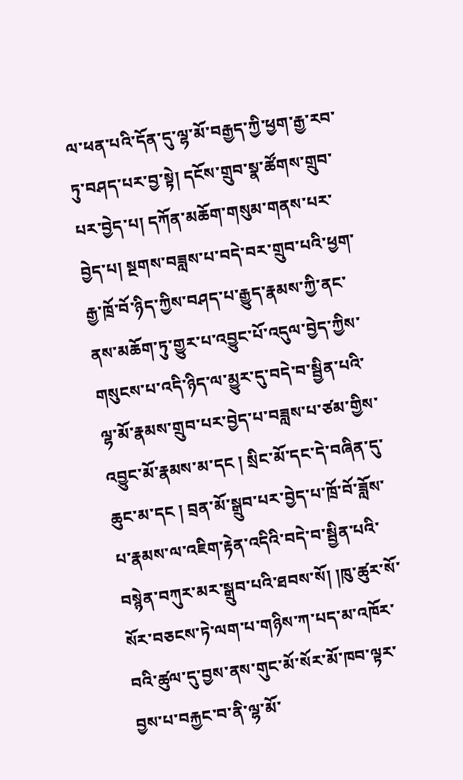ལ་ཕན་པའི་དོན་དུ་ལྷ་མོ་བརྒྱད་ཀྱི་ཕྱག་རྒྱ་རབ་ཏུ་བཤད་པར་བྱ་སྟེ། དངོས་གྲུབ་སྣ་ཚོགས་གྲུབ་པར་བྱེད་པ། དཀོན་མཆོག་གསུམ་གནས་པར་བྱེད་པ། སྔགས་བཟླས་པ་བདེ་བར་གྲུབ་པའི་ཕྱག་རྒྱ་ཁྲོ་བོ་ཉིད་ཀྱིས་བཤད་པ་རྒྱུད་རྣམས་ཀྱི་ནང་ནས་མཆོག་ཏུ་གྱུར་པ་འབྱུང་པོ་འདུལ་བྱེད་ཀྱིས་གསུངས་པ་འདི་ཉིད་ལ་མྱུར་དུ་བདེ་བ་སྦྱིན་པའི་ལྷ་མོ་རྣམས་གྲུབ་པར་བྱེད་པ་བཟླས་པ་ཙམ་གྱིས་འབྱུང་མོ་རྣམས་མ་དང ། སྲིང་མོ་དང་དེ་བཞིན་དུ་ཆུང་མ་དང ། བྲན་མོ་སྒྲུབ་པར་བྱེད་པ་ཁྲོ་བོ་ཟློས་པ་རྣམས་ལ་འཇིག་རྟེན་འདིའི་བདེ་བ་སྦྱིན་པའི་བསྙེན་བཀུར་མར་སྒྲུབ་པའི་ཐབས་སོ། །ཁུ་ཚུར་སོ་སོར་བཅངས་ཏེ་ལག་པ་གཉིས་ཀ་པད་མ་འཁོར་བའི་ཚུལ་དུ་བྱས་ནས་གུང་མོ་སོར་མོ་ཁབ་ལྟར་བྱས་པ་བརྐྱང་བ་ནི་ལྷ་མོ་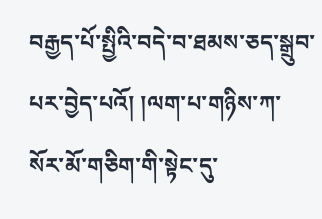བརྒྱད་པོ་སྤྱིའི་བདེ་བ་ཐམས་ཅད་སྒྲུབ་པར་བྱེད་པའོ། །ལག་པ་གཉིས་ཀ་སོར་མོ་གཅིག་གི་སྟེང་དུ་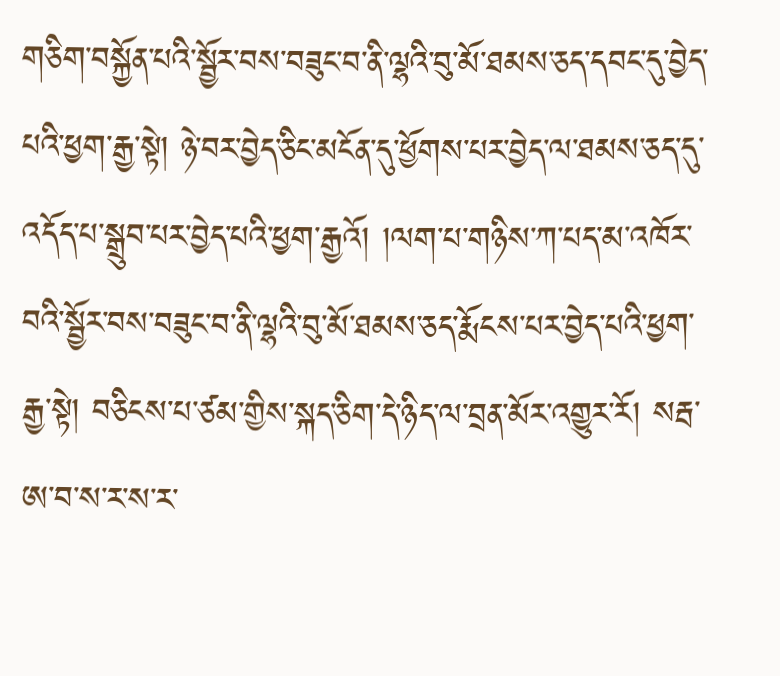གཅིག་བསྐྱོན་པའི་སྦྱོར་བས་བཟུང་བ་ནི་ལྷའི་བུ་མོ་ཐམས་ཅད་དབང་དུ་བྱེད་པའི་ཕྱག་རྒྱ་སྟེ། ཉེ་བར་བྱེད་ཅིང་མངོན་དུ་ཕྱོགས་པར་བྱེད་ལ་ཐམས་ཅད་དུ་འདོད་པ་སྒྲུབ་པར་བྱེད་པའི་ཕྱག་རྒྱའོ། །ལག་པ་གཉིས་ཀ་པད་མ་འཁོར་བའི་སྦྱོར་བས་བཟུང་བ་ནི་ལྷའི་བུ་མོ་ཐམས་ཅད་རྨོངས་པར་བྱེད་པའི་ཕྱག་རྒྱ་སྟེ། བཅིངས་པ་ཙམ་གྱིས་སྐད་ཅིག་དེ་ཉིད་ལ་བྲན་མོར་འགྱུར་རོ། སརྦ་ཨ་བ་ས་ར་ས་ར་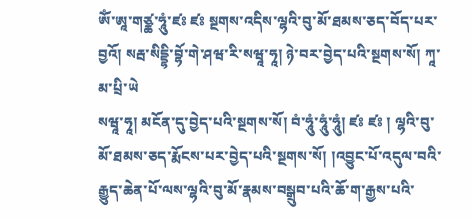ཨོཾ་ཨཱ་གཙྪ་ཧཱུཾ་ཛཿ ཛཿ སྔགས་འདིས་ལྷའི་བུ་མོ་ཐམས་ཅད་བོད་པར་བྱའོ། སརྦ་སིདྡྷི་བྷོ་གེ་ཤཝ་རི་སཝཱ་ཧཱ། ཉེ་བར་བྱེད་པའི་སྔགས་སོ། ཀཱ་མ་པྲི་ཡེ
སཝཱ་ཧཱ། མངོན་དུ་བྱེད་པའི་སྔགས་སོ། བཾ་ཧཱུཾ་ཧཱུཾ་ཧཱུཾ། ཛཿ ཛཿ ། ལྷའི་བུ་མོ་ཐམས་ཅད་རྨོངས་པར་བྱེད་པའི་སྔགས་སོ། །འབྱུང་པོ་འདུལ་བའི་རྒྱུད་ཆེན་པོ་ལས་ལྷའི་བུ་མོ་རྣམས་བསྒྲུབ་པའི་ཆོ་ག་རྒྱས་པའི་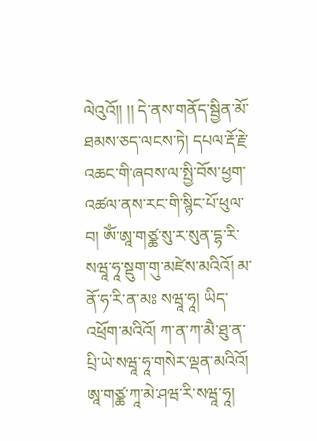ལེའུའོ།། །། དེ་ནས་གནོད་སྦྱིན་མོ་ཐམས་ཅད་ལངས་ཏེ། དཔལ་རྡོ་རྗེ་འཆང་གི་ཞབས་ལ་སྤྱི་བོས་ཕྱག་འཚལ་ནས་རང་གི་སྙིང་པོ་ཕུལ་བ། ཨོཾ་ཨཱ་གཙྪ་སུ་ར་སུན་དྷ་རི་སཝཱ་ཧཱ་སྡུག་གུ་མཛེས་མའིའོ། མ་ནོ་ཧ་རི་ན་མཿ སཝཱ་ཧཱ། ཡིད་འཕྲོག་མའིའོ། ཀ་ན་ཀ་མཻ་ཐུ་ན་པྲི་ཡེ་སཝཱ་ཧཱ་གསེར་ལྡན་མའིའོ། ཨཱ་གཙྪ་ཀཱ་མེ་ཤཝ་རི་སཝཱ་ཧཱ།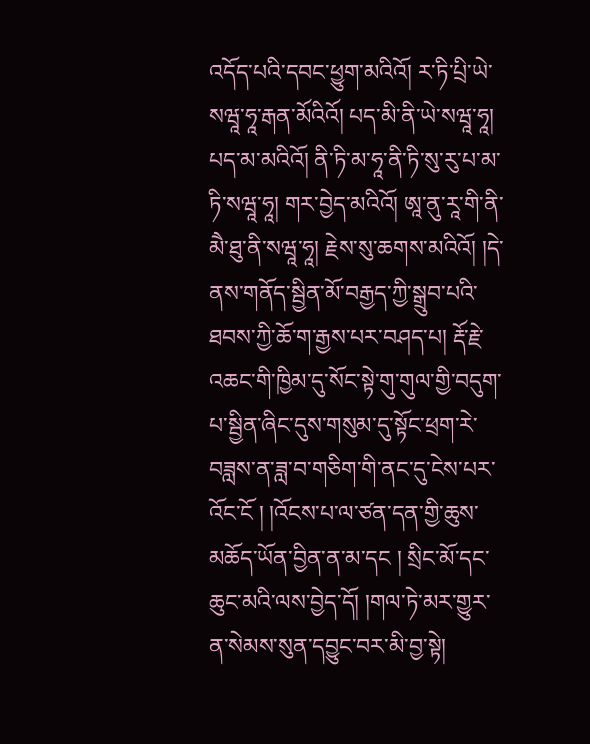འདོད་པའི་དབང་ཕྱུག་མའིའོ། ར་ཏི་པྲི་ཡེ་སཝཱ་ཧཱ་རྒན་མོའིའོ། པད་མི་ནི་ཡེ་སཝཱ་ཧཱ། པད་མ་མའིའོ། ནི་ཏི་མ་ཧཱ་ནི་ཏི་སུ་རུ་པ་མ་ཏི་སཝཱ་ཧཱ། གར་བྱེད་མའིའོ། ཨཱ་ནུ་རཱ་གི་ནི་མཻ་ཐུ་ནི་སཝཱ་ཧཱ། རྗེས་སུ་ཆགས་མའིའོ། །དེ་ནས་གནོད་སྦྱིན་མོ་བརྒྱད་ཀྱི་སྒྲུབ་པའི་ཐབས་ཀྱི་ཆོ་ག་རྒྱས་པར་བཤད་པ། རྡོ་རྗེ་འཆང་གི་ཁྱིམ་དུ་སོང་སྟེ་གུ་གུལ་གྱི་བདུག་པ་སྦྱིན་ཞིང་དུས་གསུམ་དུ་སྟོང་ཕྲག་རེ་བཟླས་ན་ཟླ་བ་གཅིག་གི་ནང་དུ་ངེས་པར་འོང་ངོ ། །འོངས་པ་ལ་ཙན་དན་གྱི་ཆུས་མཆོད་ཡོན་བྱིན་ན་མ་དང ། སྲིང་མོ་དང་ཆུང་མའི་ལས་བྱེད་དོ། །གལ་ཏེ་མར་གྱུར་ན་སེམས་སུན་དབྱུང་བར་མི་བྱ་སྟེ།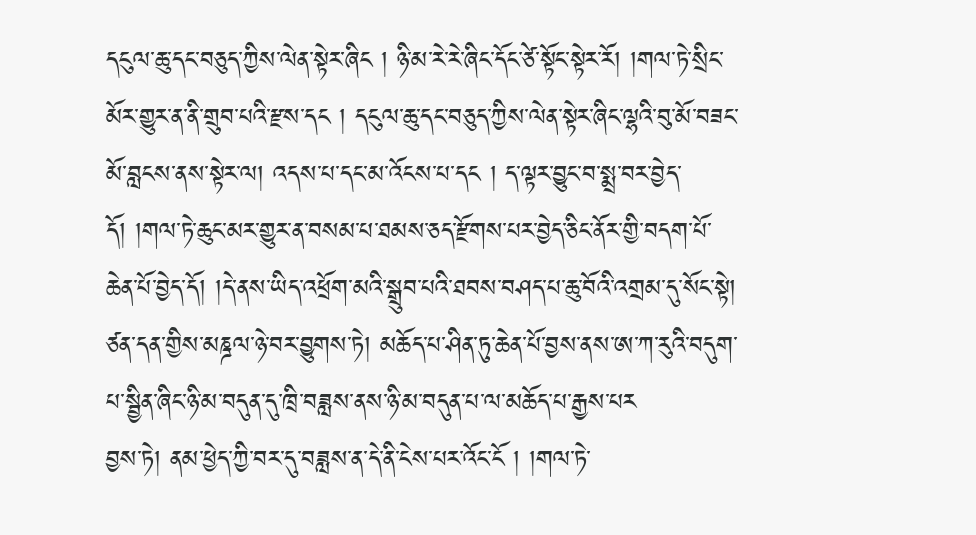དངུལ་ཆུ་དང་བཅུད་ཀྱིས་ལེན་སྟེར་ཞིང ། ཉི་མ་རེ་རེ་ཞིང་དོང་ཙེ་སྟོང་སྟེར་རོ། །གལ་ཏེ་སྲིང་མོར་གྱུར་ན་ནི་གྲུབ་པའི་རྫས་དང ། དངུལ་ཆུ་དང་བཅུད་ཀྱིས་ལེན་སྟེར་ཞིང་ལྷའི་བུ་མོ་བཟང་མོ་བླངས་ནས་སྟེར་ལ། འདས་པ་དང་མ་འོངས་པ་དང ། ད་ལྟར་བྱུང་བ་སྨྲ་བར་བྱེད་དོ། །གལ་ཏེ་ཆུང་མར་གྱུར་ན་བསམ་པ་ཐམས་ཅད་རྫོགས་པར་བྱེད་ཅིང་ནོར་གྱི་བདག་པོ་ཆེན་པོ་བྱེད་དོ། །དེ་ནས་ཡིད་འཕྲོག་མའི་སྒྲུབ་པའི་ཐབས་བཤད་པ་ཆུ་བོའི་འགྲམ་དུ་སོང་སྟེ། ཙན་དན་གྱིས་མཎྜལ་ཉེ་བར་བྱུགས་ཏེ། མཆོད་པ་ཤིན་ཏུ་ཆེན་པོ་བྱས་ནས་ཨ་ཀ་རུའི་བདུག་པ་སྦྱིན་ཞིང་ཉི་མ་བདུན་དུ་ཁྲི་བཟླས་ནས་ཉི་མ་བདུན་པ་ལ་མཆོད་པ་རྒྱས་པར
བྱས་ཏེ། ནམ་ཕྱེད་ཀྱི་བར་དུ་བཟླས་ན་དེ་ནི་ངེས་པར་འོང་ངོ ། །གལ་ཏེ་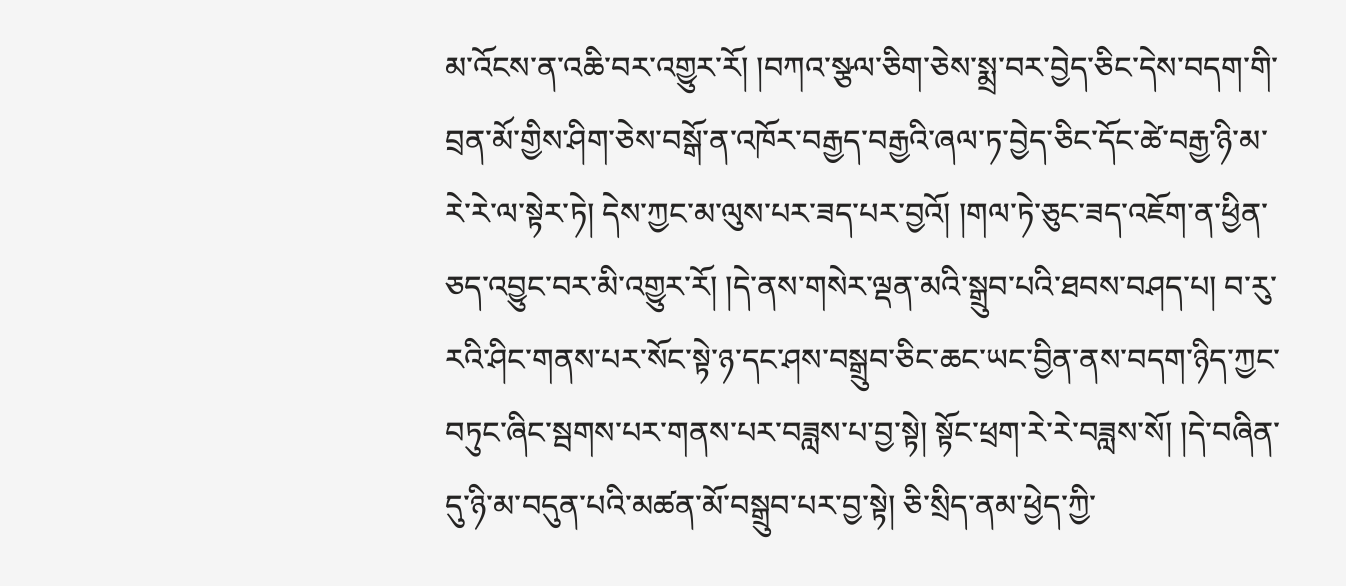མ་འོངས་ན་འཆི་བར་འགྱུར་རོ། །བཀའ་སྩལ་ཅིག་ཅེས་སྨྲ་བར་བྱེད་ཅིང་དེས་བདག་གི་བྲན་མོ་གྱིས་ཤིག་ཅེས་བསྒོ་ན་འཁོར་བརྒྱད་བརྒྱའི་ཞལ་ཏ་བྱེད་ཅིང་དོང་ཚེ་བརྒྱ་ཉི་མ་རེ་རེ་ལ་སྟེར་ཏེ། དེས་ཀྱང་མ་ལུས་པར་ཟད་པར་བྱའོ། །གལ་ཏེ་ཅུང་ཟད་འཇོག་ན་ཕྱིན་ཅད་འབྱུང་བར་མི་འགྱུར་རོ། །དེ་ནས་གསེར་ལྡན་མའི་སྒྲུབ་པའི་ཐབས་བཤད་པ། བ་རུ་རའི་ཤིང་གནས་པར་སོང་སྟེ་ཉ་དང་ཤས་བསྒྲུབ་ཅིང་ཆང་ཡང་བྱིན་ནས་བདག་ཉིད་ཀྱང་བཏུང་ཞིང་སྦགས་པར་གནས་པར་བཟླས་པ་བྱ་སྟེ། སྟོང་ཕྲག་རེ་རེ་བཟླས་སོ། །དེ་བཞིན་དུ་ཉི་མ་བདུན་པའི་མཚན་མོ་བསྒྲུབ་པར་བྱ་སྟེ། ཅི་སྲིད་ནམ་ཕྱེད་ཀྱི་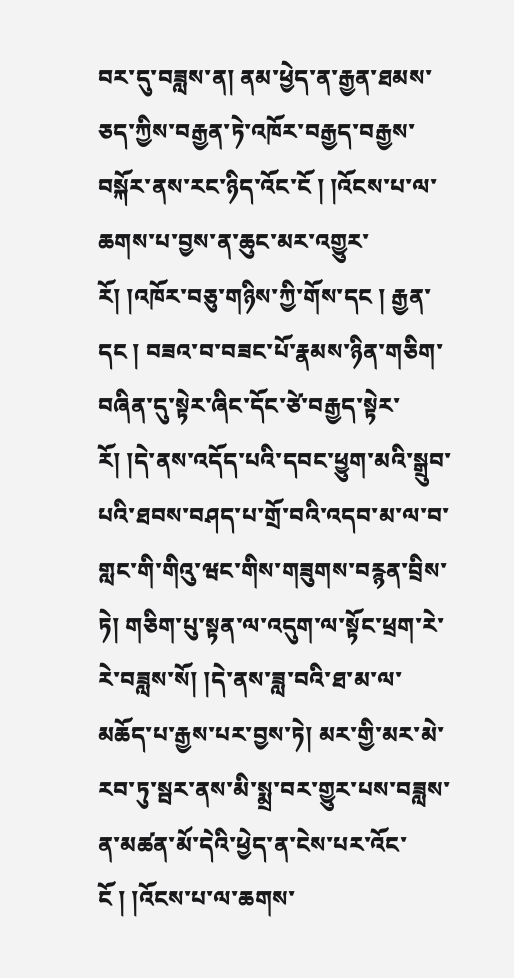བར་དུ་བཟླས་ན། ནམ་ཕྱེད་ན་རྒྱན་ཐམས་ཅད་ཀྱིས་བརྒྱན་ཏེ་འཁོར་བརྒྱད་བརྒྱས་བསྐོར་ནས་རང་ཉིད་འོང་ངོ ། །འོངས་པ་ལ་ཆགས་པ་བྱས་ན་ཆུང་མར་འགྱུར་རོ། །འཁོར་བཅུ་གཉིས་ཀྱི་གོས་དང ། རྒྱན་དང ། བཟའ་བ་བཟང་པོ་རྣམས་ཉིན་གཅིག་བཞིན་དུ་སྟེར་ཞིང་དོང་ཙེ་བརྒྱད་སྟེར་རོ། །དེ་ནས་འདོད་པའི་དབང་ཕྱུག་མའི་སྒྲུབ་པའི་ཐབས་བཤད་པ་གྲོ་བའི་འདབ་མ་ལ་བ་གླང་གི་གིའུ་ཝང་གིས་གཟུགས་བརྙན་བྲིས་ཏེ། གཅིག་པུ་སྟན་ལ་འདུག་ལ་སྟོང་ཕྲག་རེ་རེ་བཟླས་སོ། །དེ་ནས་ཟླ་བའི་ཐ་མ་ལ་མཆོད་པ་རྒྱས་པར་བྱས་ཏེ། མར་གྱི་མར་མེ་རབ་ཏུ་སྦར་ནས་མི་སྨྲ་བར་གྱུར་པས་བཟླས་ན་མཚན་མོ་དེའི་ཕྱེད་ན་ངེས་པར་འོང་ངོ ། །འོངས་པ་ལ་ཆགས་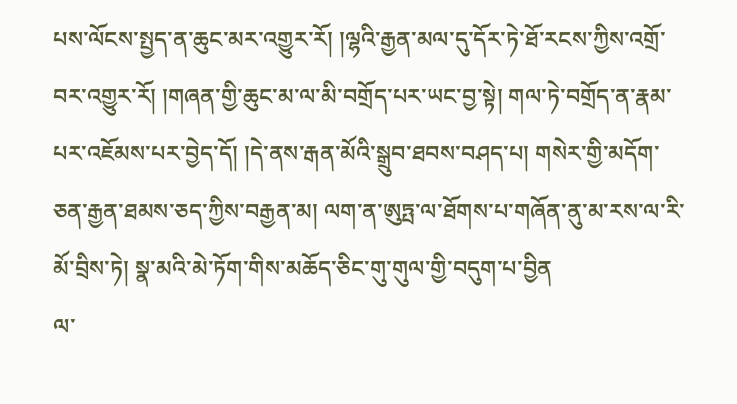པས་ལོངས་སྤྱད་ན་ཆུང་མར་འགྱུར་རོ། །ལྷའི་རྒྱན་མལ་དུ་དོར་ཏེ་ཐོ་རངས་ཀྱིས་འགྲོ་བར་འགྱུར་རོ། །གཞན་གྱི་ཆུང་མ་ལ་མི་བགྲོད་པར་ཡང་བྱ་སྟེ། གལ་ཏེ་བགྲོད་ན་རྣམ་པར་འཇོམས་པར་བྱེད་དོ། །དེ་ནས་རྒན་མོའི་སྒྲུབ་ཐབས་བཤད་པ། གསེར་གྱི་མདོག་ཅན་རྒྱན་ཐམས་ཅད་ཀྱིས་བརྒྱན་མ། ལག་ན་ཨུཏྤ་ལ་ཐོགས་པ་གཞོན་ནུ་མ་རས་ལ་རི་མོ་བྲིས་ཏེ། སྣ་མའི་མེ་ཏོག་གིས་མཆོད་ཅིང་གུ་གུལ་གྱི་བདུག་པ་བྱིན
ལ་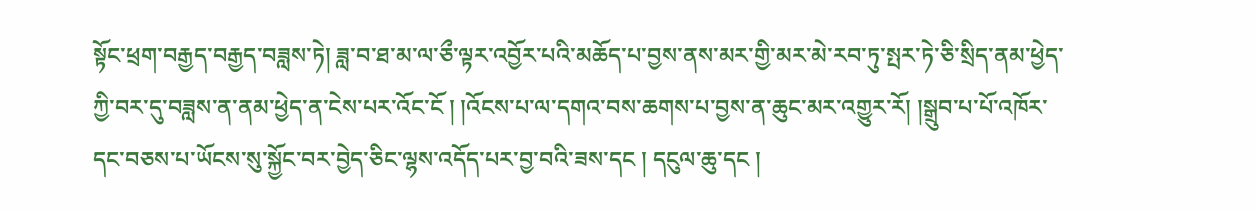སྟོང་ཕྲག་བརྒྱད་བརྒྱད་བཟླས་ཏེ། ཟླ་བ་ཐ་མ་ལ་ཅྀ་ལྟར་འབྱོར་པའི་མཆོད་པ་བྱས་ནས་མར་གྱི་མར་མེ་རབ་ཏུ་སྤར་ཏེ་ཅི་སྲིད་ནམ་ཕྱེད་ཀྱི་བར་དུ་བཟླས་ན་ནམ་ཕྱེད་ན་ངེས་པར་འོང་ངོ ། །འོངས་པ་ལ་དགའ་བས་ཆགས་པ་བྱས་ན་ཆུང་མར་འགྱུར་རོ། །སྒྲུབ་པ་པོ་འཁོར་དང་བཅས་པ་ཡོངས་སུ་སྐྱོང་བར་བྱེད་ཅིང་ལྷས་འདོད་པར་བྱ་བའི་ཟས་དང ། དངུལ་ཆུ་དང །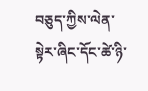བཅུད་ཀྱིས་ལེན་སྟེར་ཞིང་དོང་ཚེ་ཉི་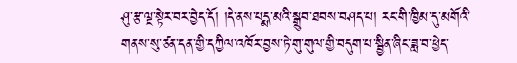ཤུ་རྩ་ལྔ་སྟེར་བར་བྱེད་དོ། །དེ་ནས་པདྨ་མའི་སྒྲུབ་ཐབས་བཤད་པ། རང་གི་ཁྱིམ་དུ་མགོའི་གནས་སུ་ཙན་དན་གྱི་དཀྱིལ་འཁོར་བྱས་ཏེ་གུ་གུལ་གྱི་བདུག་པ་སྦྱིན་ཞིང་ཟླ་བ་ཕྱེད་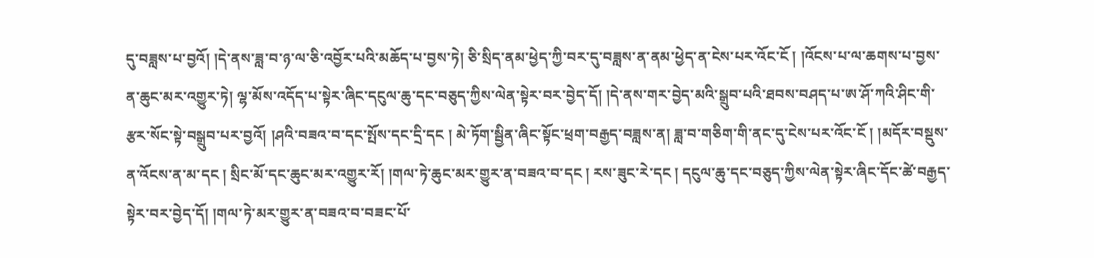དུ་བཟླས་པ་བྱའོ། །དེ་ནས་ཟླ་བ་ཉ་ལ་ཅི་འབྱོར་པའི་མཆོད་པ་བྱས་ཏེ། ཅི་སྲིད་ནམ་ཕྱེད་ཀྱི་བར་དུ་བཟླས་ན་ནམ་ཕྱེད་ན་ངེས་པར་འོང་ངོ ། །འོངས་པ་ལ་ཆགས་པ་བྱས་ན་ཆུང་མར་འགྱུར་ཏེ། ལྷ་མོས་འདོད་པ་སྟེར་ཞིང་དངུལ་ཆུ་དང་བཅུད་ཀྱིས་ལེན་སྟེར་བར་བྱེད་དོ། །དེ་ནས་གར་བྱེད་མའི་སྒྲུབ་པའི་ཐབས་བཤད་པ་ཨ་ཤོ་ཀའི་ཤིང་གི་རྩར་སོང་སྟེ་བསྒྲུབ་པར་བྱའོ། །ཤའི་བཟའ་བ་དང་སྤོས་དང་དྲི་དང ། མེ་ཏོག་སྦྱིན་ཞིང་སྟོང་ཕྲག་བརྒྱད་བཟླས་ན། ཟླ་བ་གཅིག་གི་ནང་དུ་ངེས་པར་འོང་ངོ ། །མདོར་བསྡུས་ན་འོངས་ན་མ་དང ། སྲིང་མོ་དང་ཆུང་མར་འགྱུར་རོ། །གལ་ཏེ་ཆུང་མར་གྱུར་ན་བཟའ་བ་དང ། རས་ཟུང་རེ་དང ། དངུལ་ཆུ་དང་བཅུད་ཀྱིས་ལེན་སྟེར་ཞིང་དོང་ཚེ་བརྒྱད་སྟེར་བར་བྱེད་དོ། །གལ་ཏེ་མར་གྱུར་ན་བཟའ་བ་བཟང་པོ་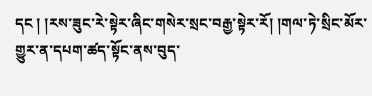དང ། །རས་ཟུང་རེ་སྟེར་ཞིང་གསེར་སྲང་བརྒྱ་སྟེར་རོ། །གལ་ཏེ་སྲིང་མོར་གྱུར་ན་དཔག་ཚད་སྟོང་ནས་བུད་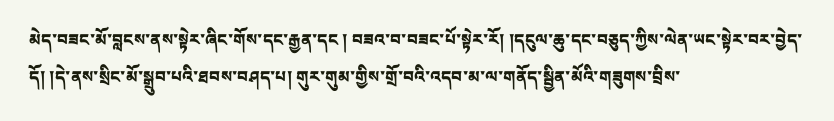མེད་བཟང་མོ་བླངས་ནས་སྟེར་ཞིང་གོས་དང་རྒྱན་དང ། བཟའ་བ་བཟང་པོ་སྟེར་རོ། །དངུལ་ཆུ་དང་བཅུད་ཀྱིས་ལེན་ཡང་སྟེར་བར་བྱེད་དོ། །དེ་ནས་སྲིང་མོ་སྒྲུབ་པའི་ཐབས་བཤད་པ། གུར་གུམ་གྱིས་གྲོ་བའི་འདབ་མ་ལ་གནོད་སྦྱིན་མོའི་གཟུགས་བྲིས་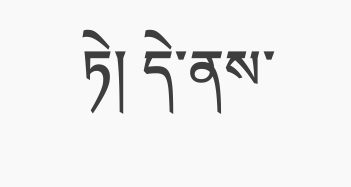ཏེ། དེ་ནས་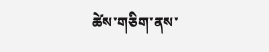ཚེས་གཅིག་ནས་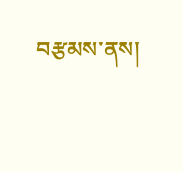བརྩམས་ནས།